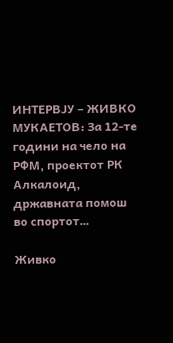ИНТЕРВЈУ – ЖИВКО МУКАЕТОВ: За 12-те години на чело на РФМ, проектот РК Алкалоид, државната помош во спортот…

Живко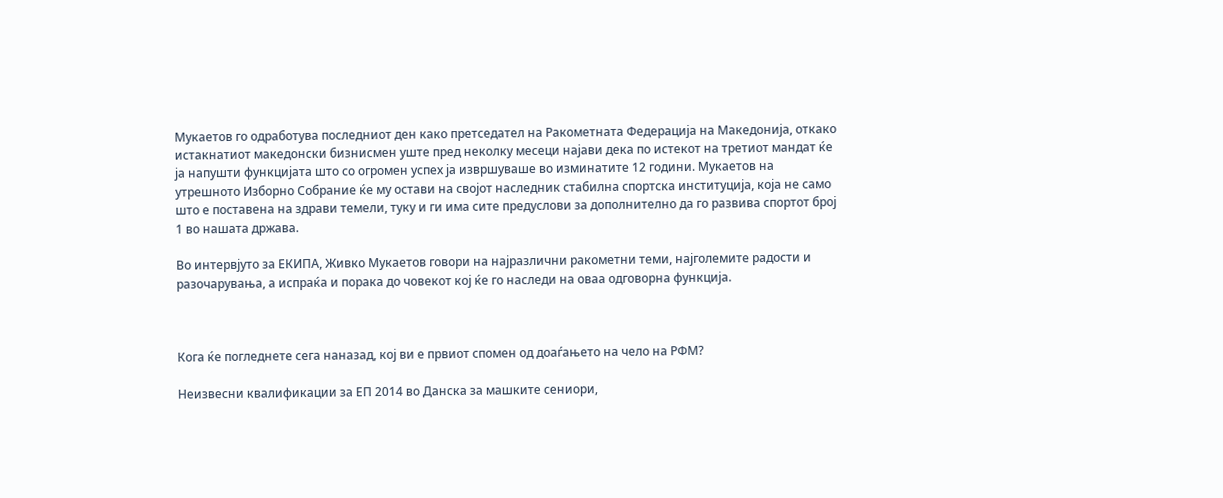Мукаетов го одработува последниот ден како претседател на Ракометната Федерација на Македонија, откако истакнатиот македонски бизнисмен уште пред неколку месеци најави дека по истекот на третиот мандат ќе ја напушти функцијата што со огромен успех ја извршуваше во изминатите 12 години. Мукаетов на утрешното Изборно Собрание ќе му остави на својот наследник стабилна спортска институција, која не само што е поставена на здрави темели, туку и ги има сите предуслови за дополнително да го развива спортот број 1 во нашата држава.

Во интервјуто за ЕКИПА, Живко Мукаетов говори на најразлични ракометни теми, најголемите радости и разочарувања, а испраќа и порака до човекот кој ќе го наследи на оваа одговорна функција.



Кога ќе погледнете сега наназад, кој ви е првиот спомен од доаѓањето на чело на РФМ?

Неизвесни квалификации за ЕП 2014 во Данска за машките сениори,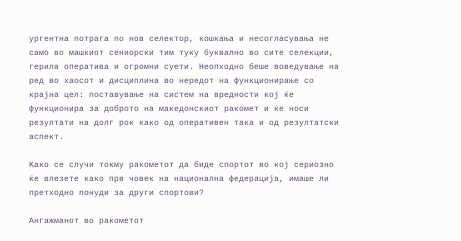ургентна потрага по нов селектор, кошкања и несогласувања не само во машкиот сениорски тим туку буквално во сите селекции, герила оператива и огромни суети. Неопходно беше воведување на ред во хаосот и дисциплина во нередот на функционирање со крајна цел: поставување на систем на вредности кој ќе функционира за доброто на македонскиот ракомет и ќе носи резултати на долг рок како од оперативен така и од резултатски аспект.

Kако се случи токму ракометот да биде спортот во кој сериозно ќе влезете како прв човек на национална федерација, имаше ли претходно понуди за други спортови?

Ангажманот во ракометот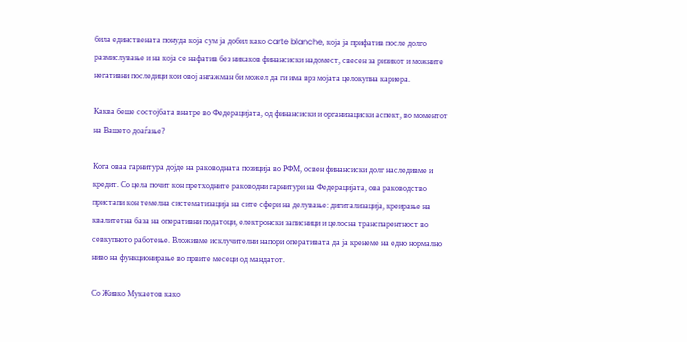била единствената понуда која сум ја добил како carte blanche, која ја прифатив после долго размислување и на која се нафатив без никаков финансиски надомест, свесен за ризикот и можните негативни последици кои овој ангажман би можел да ги има врз мојата целокупна кариера.

Каква беше состојбата внатре во Федерацијата, од финансиски и организациски аспект, во моментот на Вашето доаѓање?

Кога оваа гарнитура дојде на раководната позиција во РФМ, освен финансиски долг наследивме и кредит. Со цела почит кон претходните раководни гарнитури на Федерацијата, ова раководство пристапи кон темелна систематизација на сите сфери на делување: дигитализација, креирање на квалитетна база на оперативни податоци, електронски записници и целосна транспарентност во севкупното работење. Вложивме исклучителни напори оперативата да ја кренеме на едно нормално ниво на функционирање во првите месеци од мандатот.

Со Живко Мукаетов како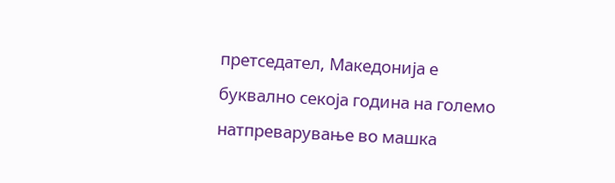претседател, Македонија е буквално секоја година на големо натпреварување во машка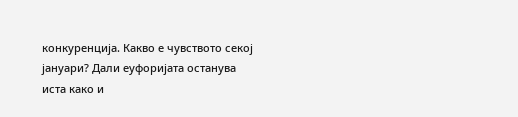конкуренција. Какво е чувството секој јануари? Дали еуфоријата останува иста како и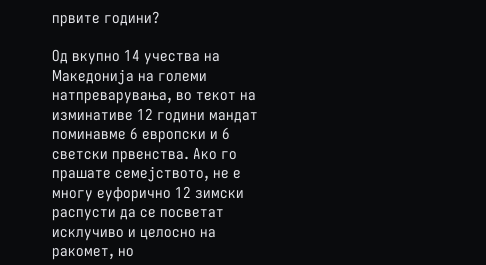првите години?

Од вкупно 14 учества на Македонија на големи натпреварувања, во текот на изминативе 12 години мандат поминавме 6 европски и 6 светски првенства. Ако го прашате семејството, не е многу еуфорично 12 зимски распусти да се посветат исклучиво и целосно на ракомет, но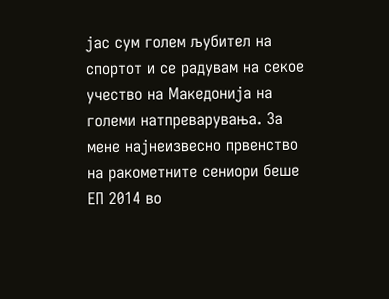јас сум голем љубител на спортот и се радувам на секое учество на Македонија на големи натпреварувања. За мене најнеизвесно првенство на ракометните сениори беше ЕП 2014 во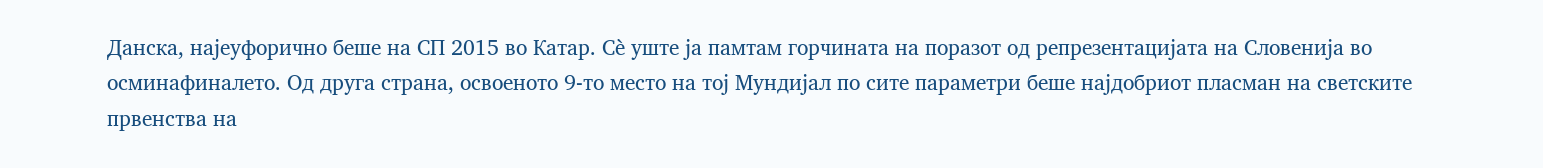Данска, најеуфорично беше на СП 2015 во Катар. Сè уште ја памтам горчината на поразот од репрезентацијата на Словенија во осминафиналето. Од друга страна, освоеното 9-то место на тој Мундијал по сите параметри беше најдобриот пласман на светските првенства на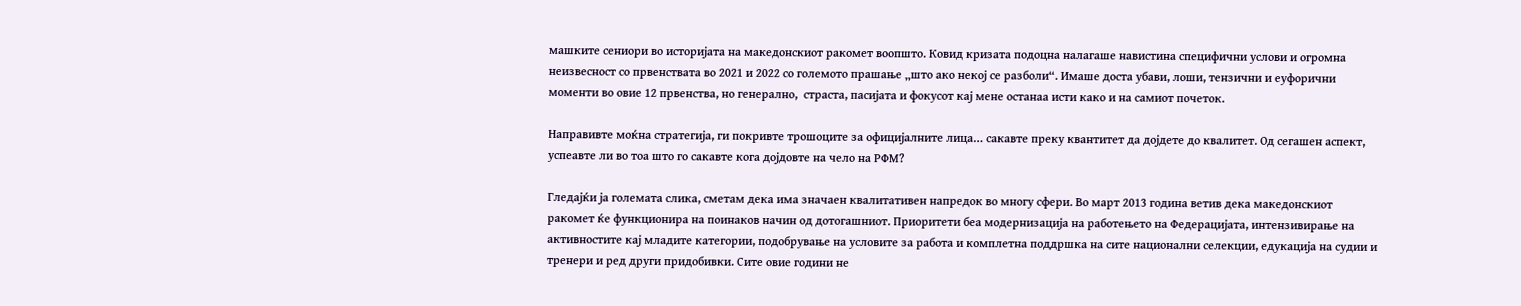машките сениори во историјата на македонскиот ракомет воопшто. Ковид кризата подоцна налагаше навистина специфични услови и огромна неизвесност со првенствата во 2021 и 2022 со големото прашање „што ако некој се разболи“. Имаше доста убави, лоши, тензични и еуфорични моменти во овие 12 првенства, но генерално,  страста, пасијата и фокусот кај мене останаа исти како и на самиот почеток.

Направивте моќна стратегија, ги покривте трошоците за официјалните лица… сакавте преку квантитет да дојдете до квалитет. Од сегашен аспект, успеавте ли во тоа што го сакавте кога дојдовте на чело на РФМ?

Гледајќи ја големата слика, сметам дека има значаен квалитативен напредок во многу сфери. Во март 2013 година ветив дека македонскиот ракомет ќе функционира на поинаков начин од дотогашниот. Приоритети беa модернизација на работењето на Федерацијата, интензивирање на активностите кај младите категории, подобрување на условите за работа и комплетна поддршка на сите национални селекции, едукација на судии и тренери и ред други придобивки. Сите овие години не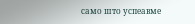само што успеавме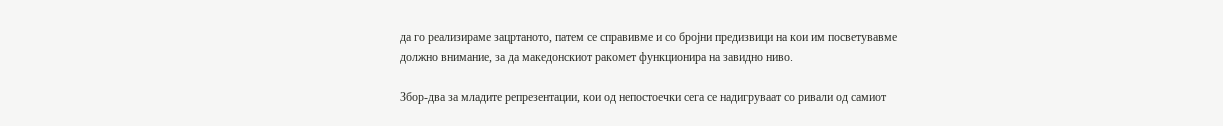да го реализираме зацртаното, патем се справивме и со бројни предизвици на кои им посветувавме должно внимание, за да македонскиот ракомет функционира на завидно ниво.

Збор-два за младите репрезентации, кои од непостоечки сега се надигруваат со ривали од самиот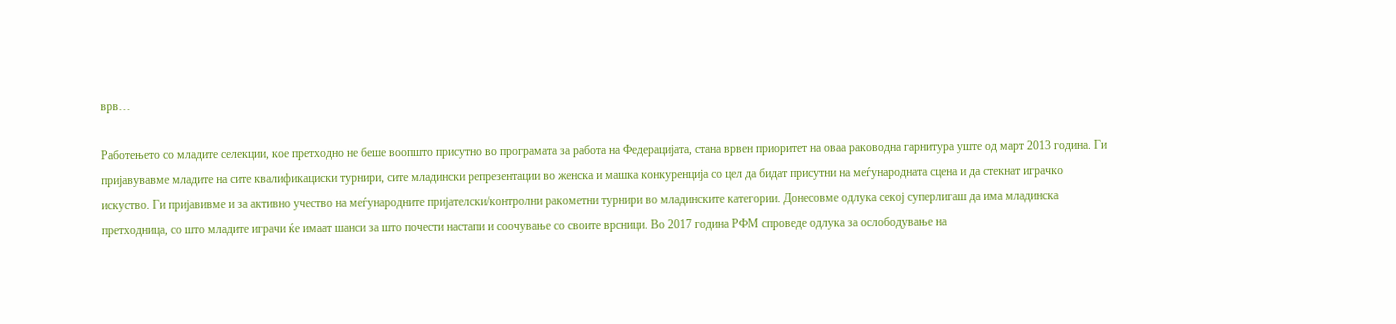врв…

Работењето со младите селекции, кое претходно не беше воопшто присутно во програмата за работа на Федерацијата, стана врвен приоритет на оваа раководна гарнитура уште од март 2013 година. Ги пријавувавме младите на сите квалификациски турнири, сите младински репрезентации во женска и машка конкуренција со цел да бидат присутни на меѓународната сцена и да стекнат играчко искуство. Ги пријавивме и за активно учество на меѓународните пријателски/контролни ракометни турнири во младинските категории. Донесовме одлука секој суперлигаш да има младинска претходница, со што младите играчи ќе имаат шанси за што почести настапи и соочување со своите врсници. Во 2017 година РФМ спроведе одлука за ослободување на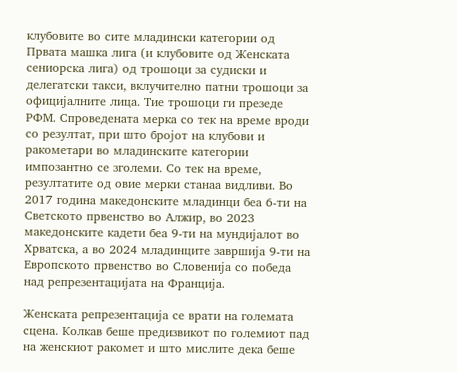клубовите во сите младински категории од Првата машка лига (и клубовите од Женската сениорска лига) од трошоци за судиски и делегатски такси, вклучително патни трошоци за официјалните лица. Тие трошоци ги презеде РФМ. Спроведената мерка со тек на време вроди со резултат, при што бројот на клубови и ракометари во младинските категории импозантно се зголеми. Со тек на време, резултатите од овие мерки станаа видливи. Во 2017 година македонските младинци беа 6-ти на Светското првенство во Алжир, во 2023 македонските кадети беа 9-ти на мундијалот во Хрватска, а во 2024 младинците завршија 9-ти на Европското првенство во Словенија со победа над репрезентацијата на Франција.

Женската репрезентација се врати на големата сцена. Колкав беше предизвикот по големиот пад на женскиот ракомет и што мислите дека беше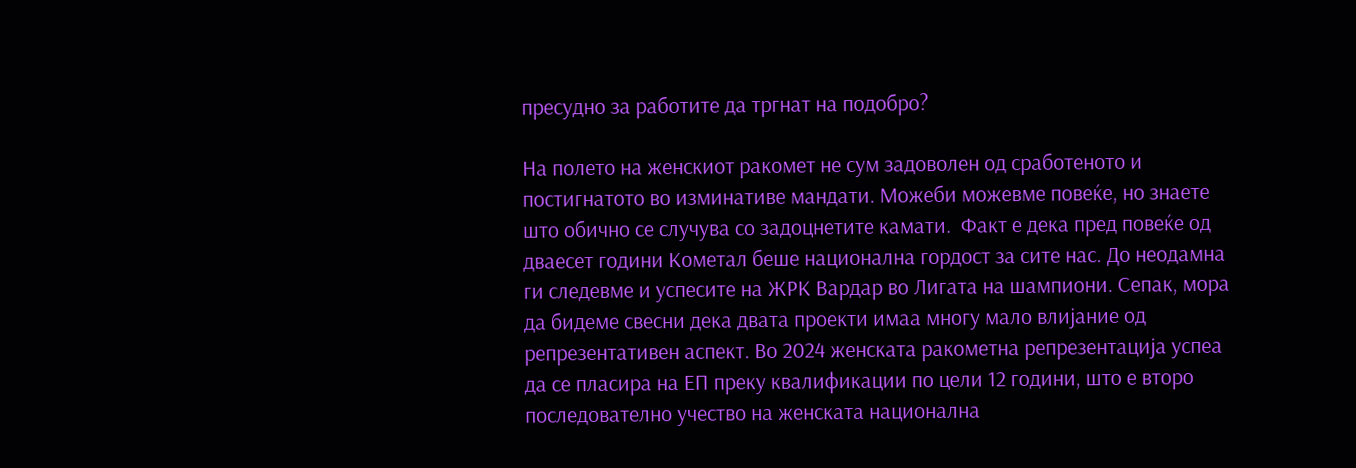пресудно за работите да тргнат на подобро?

На полето на женскиот ракомет не сум задоволен од сработеното и постигнатото во изминативе мандати. Можеби можевме повеќе, но знаете што обично се случува со задоцнетите камати.  Факт е дека пред повеќе од дваесет години Кометал беше национална гордост за сите нас. До неодамна ги следевме и успесите на ЖРК Вардар во Лигата на шампиони. Сепак, мора да бидеме свесни дека двата проекти имаа многу мало влијание од репрезентативен аспект. Во 2024 женската ракометна репрезентација успеа да се пласира на ЕП преку квалификации по цели 12 години, што е второ последователно учество на женската национална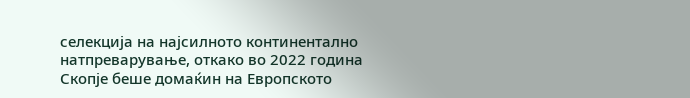селекција на најсилното континентално натпреварување, откако во 2022 година Скопје беше домаќин на Европското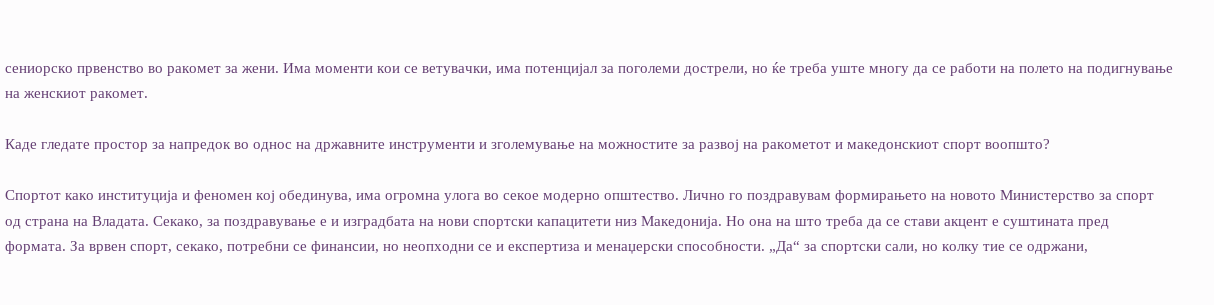сениорско првенство во ракомет за жени. Има моменти кои се ветувачки, има потенцијал за поголеми дострели, но ќе треба уште многу да се работи на полето на подигнување на женскиот ракомет.

Каде гледате простор за напредок во однос на државните инструменти и зголемување на можностите за развој на ракометот и македонскиот спорт воопшто?

Спортот како институција и феномен кој обединува, има огромна улога во секое модерно општество. Лично го поздравувам формирањето на новото Министерство за спорт од страна на Владата. Секако, за поздравување е и изградбата на нови спортски капацитети низ Македонија. Но она на што треба да се стави акцент е суштината пред формата. За врвен спорт, секако, потребни се финансии, но неопходни се и експертиза и менаџерски способности. „Да“ за спортски сали, но колку тие се одржани,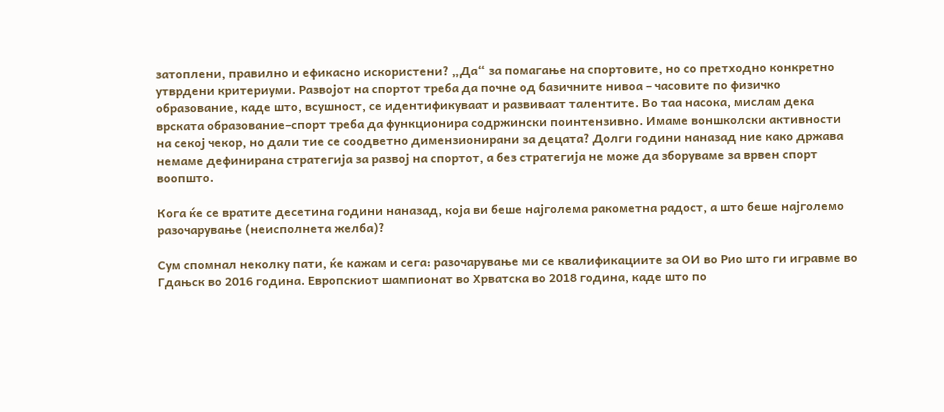затоплени, правилно и ефикасно искористени? „Да“ за помагање на спортовите, но со претходно конкретно утврдени критериуми. Развојот на спортот треба да почне од базичните нивоа – часовите по физичко образование, каде што, всушност, се идентификуваат и развиваат талентите. Во таа насока, мислам дека врската образование–спорт треба да функционира содржински поинтензивно. Имаме воншколски активности на секој чекор, но дали тие се соодветно димензионирани за децата? Долги години наназад ние како држава немаме дефинирана стратегија за развој на спортот, а без стратегија не може да зборуваме за врвен спорт воопшто.

Кога ќе се вратите десетина години наназад, која ви беше најголема ракометна радост, а што беше најголемо разочарување (неисполнета желба)?

Сум спомнал неколку пати, ќе кажам и сега: разочарување ми се квалификациите за ОИ во Рио што ги игравме во Гдањск во 2016 година. Европскиот шампионат во Хрватска во 2018 година, каде што по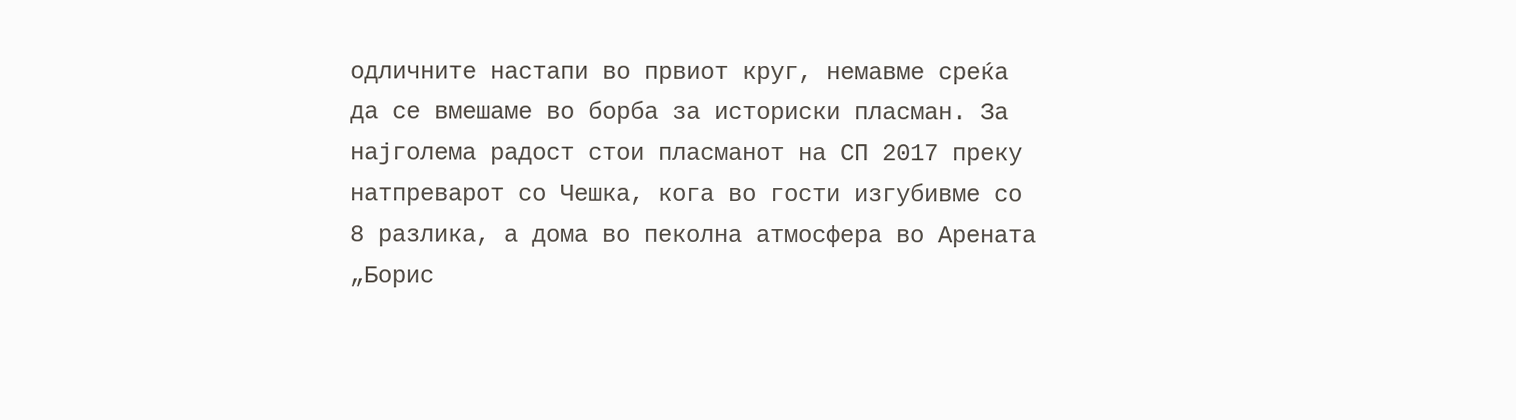одличните настапи во првиот круг, немавме среќа да се вмешаме во борба за историски пласман. За најголема радост стои пласманот на СП 2017 преку натпреварот со Чешка, кога во гости изгубивме со 8 разлика, а дома во пеколна атмосфера во Арената „Борис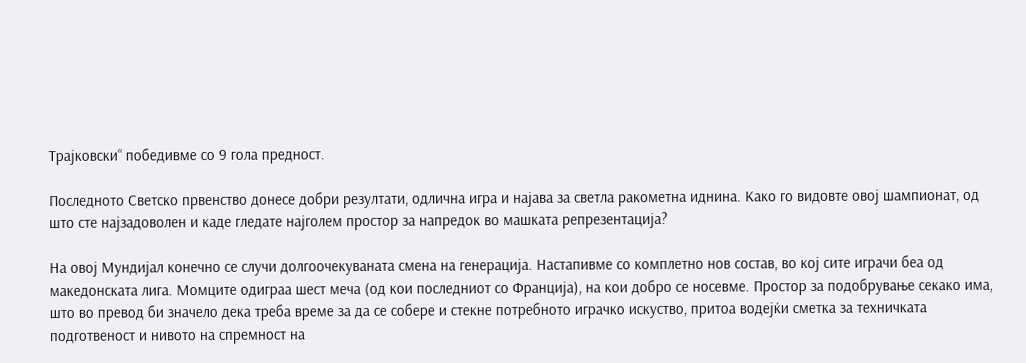Трајковски“ победивме со 9 гола предност.

Последното Светско првенство донесе добри резултати, одлична игра и најава за светла ракометна иднина. Како го видовте овој шампионат, од што сте најзадоволен и каде гледате најголем простор за напредок во машката репрезентација?

На овој Мундијал конечно се случи долгоочекуваната смена на генерација. Настапивме со комплетно нов состав, во кој сите играчи беа од македонската лига. Момците одиграа шест меча (од кои последниот со Франција), на кои добро се носевме. Простор за подобрување секако има, што во превод би значело дека треба време за да се собере и стекне потребното играчко искуство, притоа водејќи сметка за техничката подготвеност и нивото на спремност на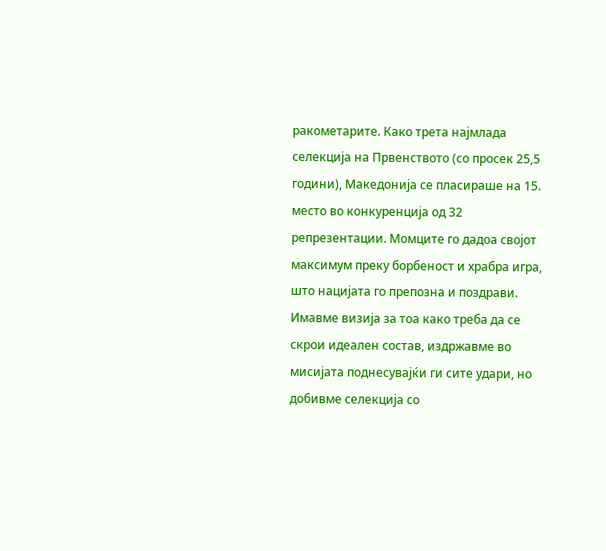ракометарите. Како трета најмлада селекција на Првенството (со просек 25,5 години), Македонија се пласираше на 15. место во конкуренција од 32 репрезентации. Момците го дадоа својот максимум преку борбеност и храбра игра, што нацијата го препозна и поздрави. Имавме визија за тоа како треба да се скрои идеален состав, издржавме во мисијата поднесувајќи ги сите удари, но добивме селекција со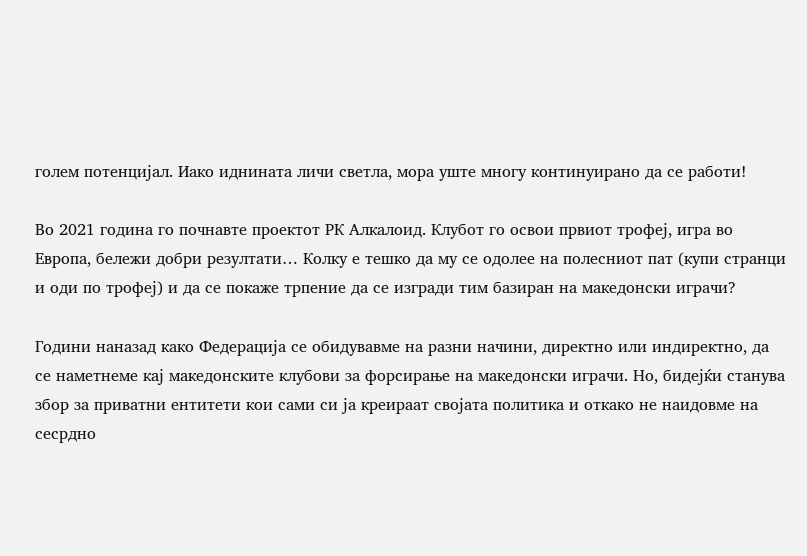голем потенцијал. Иако иднината личи светла, мора уште многу континуирано да се работи!

Во 2021 година го почнавте проектот РК Алкалоид. Клубот го освои првиот трофеј, игра во Европа, бележи добри резултати… Колку е тешко да му се одолее на полесниот пат (купи странци и оди по трофеј) и да се покаже трпение да се изгради тим базиран на македонски играчи?

Години наназад како Федерација се обидувавме на разни начини, директно или индиректно, да се наметнеме кај македонските клубови за форсирање на македонски играчи. Но, бидејќи станува збор за приватни ентитети кои сами си ја креираат својата политика и откако не наидовме на сесрдно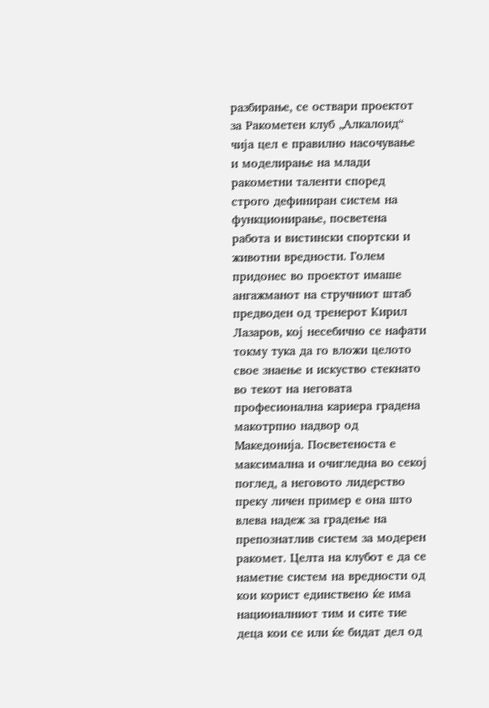разбирање, се оствари проектот за Ракометен клуб „Алкалоид“ чија цел е правилно насочување и моделирање на млади ракометни таленти според строго дефиниран систем на функционирање, посветена работа и вистински спортски и животни вредности. Голем придонес во проектот имаше ангажманот на стручниот штаб предводен од тренерот Кирил Лазаров, кој несебично се нафати токму тука да го вложи целото свое знаење и искуство стекнато во текот на неговата професионална кариера градена макотрпно надвор од Македонија. Посветеноста е максимална и очигледна во секој поглед, а неговото лидерство преку личен пример е она што влева надеж за градење на препознатлив систем за модерен ракомет. Целта на клубот е да се наметне систем на вредности од кои корист единствено ќе има националниот тим и сите тие деца кои се или ќе бидат дел од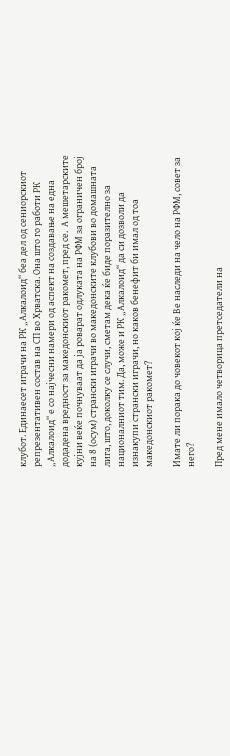клубот. Единаесет играчи на РК „Алкалоид“ беа дел од сениорскиот репрезентативен состав на СП во Хрватска. Она што го работи РК „Алкалоид“ е со најчесни намери од аспект на создавање на една додадена вредност за македонскиот ракомет, пред се.  А мешетарските кујни веќе почнуваат да ја роварат одлуката на РФМ за ограничен број на 8 (осум) странски играчи во македонските клубови во домашната лига, што, доколку се случи, сметам дека ќе биде поразително за националниот тим. Да, може и РК „Алкалоид“ да си дозволи да изнакупи странски играчи, но каков бенефит би имал од тоа македонскиот ракомет?

Имате ли порака до човекот кој ќе Ве наследи на чело на РФМ, совет за него?

Пред мене имало четворица претседатели на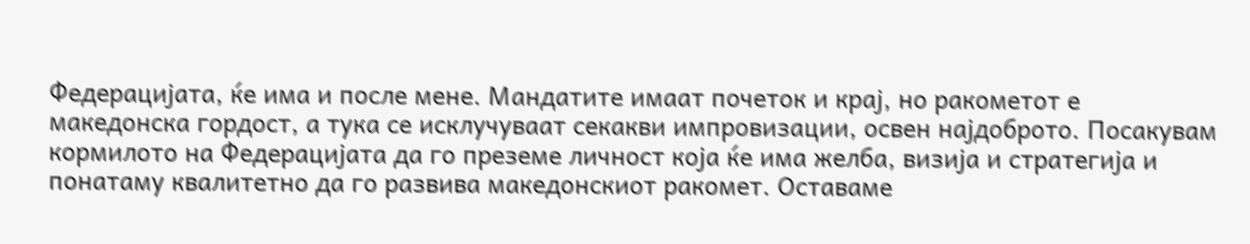Федерацијата, ќе има и после мене. Мандатите имаат почеток и крај, но ракометот е македонска гордост, а тука се исклучуваат секакви импровизации, освен најдоброто. Посакувам кормилото на Федерацијата да го преземе личност која ќе има желба, визија и стратегија и понатаму квалитетно да го развива македонскиот ракомет. Оставаме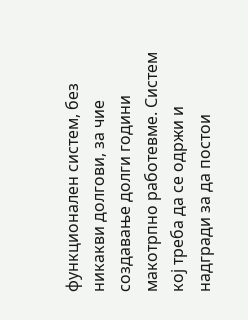функционален систем, без никакви долгови, за чие создавање долги години макотрпно работевме. Систем кој треба да се одржи и надгради за да постои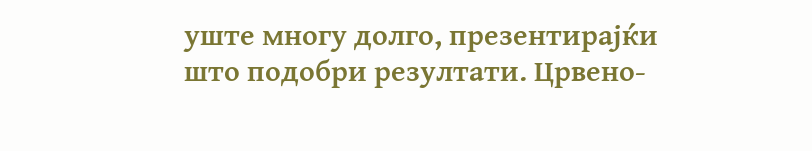уште многу долго, презентирајќи што подобри резултати. Црвено-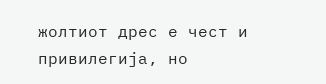жолтиот дрес е чест и привилегија, но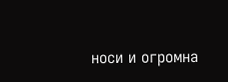носи и огромна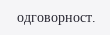одговорност.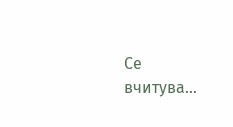Се вчитува...